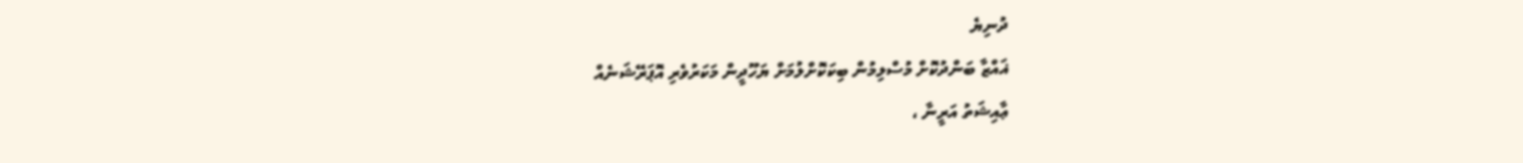ދުނިޔެ
ޣައްޒާ ބަންދުކޮށް މުސްލިމުން ބިކަކޮށްލުމަށް ޔަހޫދީން މަކަރުވެރި އޮޕަރޭޝަނެއް
ޢާއިޝަތު އަރީނާ ،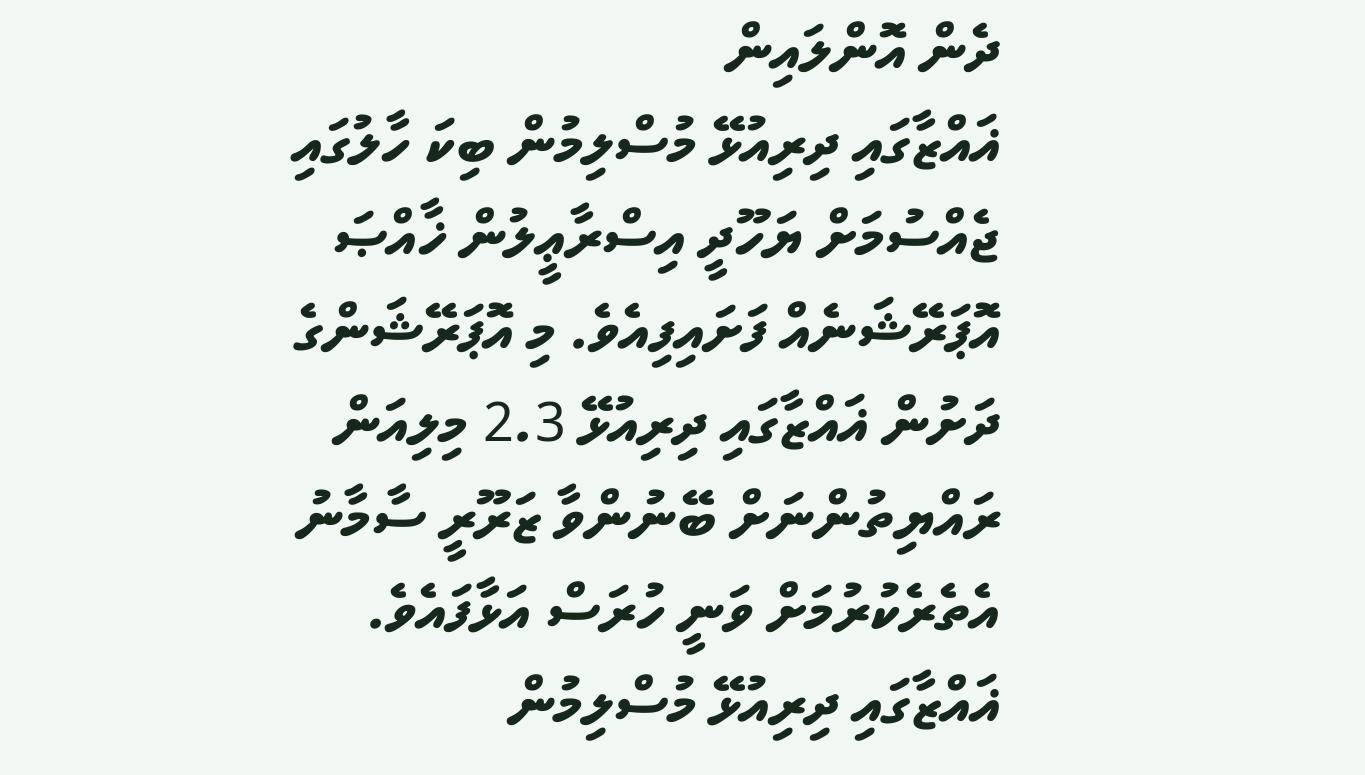ދެން އޮންލައިން
ޣައްޒާގައި ދިރިއުޅޭ މުސްލިމުން ބިކަ ހާލުގައި ޖެއްސުމަށް ޔަހޫދީ އިސްރާޢީލުން ޚާއްޞަ އޮޕަރޭޝަނެއް ފަށައިފިއެވެ. މި އޮޕަރޭޝަންގެ ދަށުން ޣައްޒާގައި ދިރިއުޅޭ 2.3 މިލިއަން ރައްޔިތުންނަށް ބޭނުންވާ ޒަރޫރީ ސާމާނު އެތެރެކުރުމަށް ވަނީ ހުރަސް އަޅާފައެވެ.
ޣައްޒާގައި ދިރިއުޅޭ މުސްލިމުން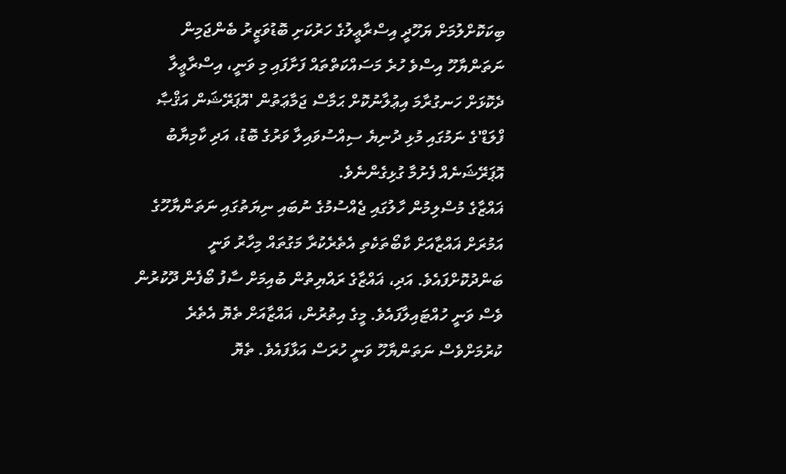ބިކަކޮށްލުމަށް ޔަހޫދީ އިސްރާޢީލުގެ ހަރުކަށި ބޮޑުވަޒީރު ބެންޖަމިން ނަތަންޔާހޫ އިސްވެ ހުރެ މަސައްކަތްތައް ފަށާފައި މި ވަނީ، އިސްރާޢީލާ ދެކޮޅަށް ހަނގުރާމަ އިޢުލާނުކޮށް ޙަމާސް ޖަމާޢަތުން 'އޮޕަރޭޝަން އަޤްޞާ ފްލަޑް'ގެ ނަމުގައި މުޅި ދުނިޔެ ސިއްސުވައިލާ ވަރުގެ ބޮޑު، އަދި ކާމިޔާބު އޮޕަރޭޝަނެއް ފެށުމާ ގުޅިގެންނެވެ.
ޣައްޒާގެ މުސްލިމުން ހާލުގައި ޖެއްސުމުގެ ނުބައި ނިޔަތުގައި ނަތަންޔާހޫގެ އަމުރަށް ޣައްޒާއަށް ކާބޯތަކެތި އެތެރެކުރާ މަގުތައް މިހާރު ވަނީ ބަންދުކޮށްފައެވެ. އަދި، ޣައްޒާގެ ރައްޔިތުން ބުއިމަށް ސާފު ބޯފެން ދޫކުރުން ވެސް ވަނީ ހުއްޓައިލާފައެވެ. މީގެ އިތުރުން، ޣައްޒާއަށް ތެޔޮ އެތެރެ ކުރުމަށްވެސް ނަތަންޔާހޫ ވަނީ ހުރަސް އަޅާފައެވެ. ތެޔޮ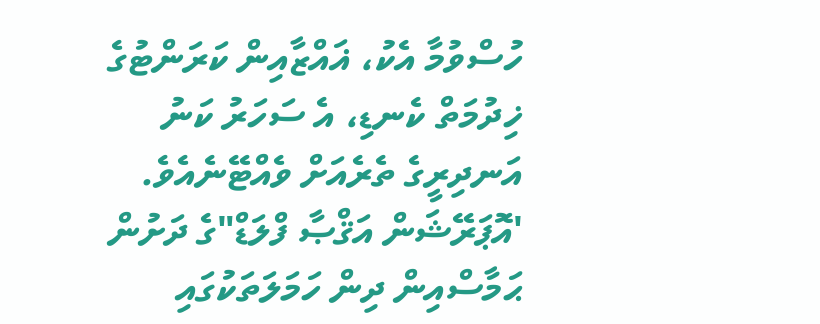ހުސްވުމާ އެކު، ޣައްޒާއިން ކަރަންޓުގެ ޚިދުމަތް ކެނޑި، އެ ސަހަރު ކަނު އަނދިރީގެ ތެރެއަށް ވެއްޓޭނެއެވެ.
'އޮޕަރޭޝަން އަޤްޞާ ފްލަޑް"ގެ ދަށުން ޙަމާސްއިން ދިން ހަމަލަތަކުގައި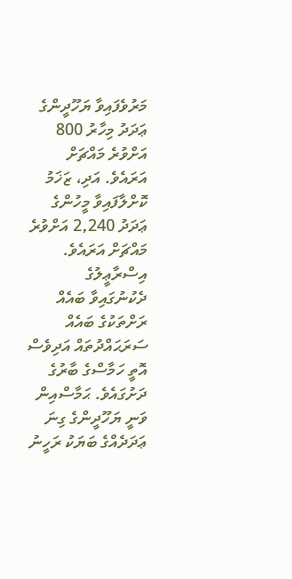މަރުވެފައިވާ ޔަހޫދީންގެ ޢަދަދު މިހާރު 800 އަށްވުރެ މައްޗަށް އަރައެވެ. އަދި، ޒަޚަމު ކޮށްލާފައިވާ މީހުންގެ ޢަދަދު 2,240 އަށްވުރެ މައްޗަށް އަރައެވެ. އިސްރާޢީލުގެ ދެކުނުގައިވާ ބައެއް ރަށްތަކުގެ ބައެއް ސަރަޙައްދުތައް އަދިވެސް އޮތީ ހަމާސްގެ ބާރުގެ ދަށުގައެވެ. ޙަމާސްއިން ވަނީ ޔަހޫދީންގެ ގިނަ ޢަދަދެއްގެ ބަޔަކު ރަހީނު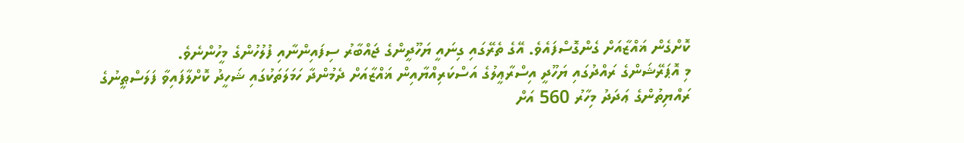ކޮށްގެން ޣައްޒާއަށް ގެންގޮސްފައެވެ. އޭގެ ތެރޭގައި ގިނައީ ޔަހޫދީންގެ ޖައްބާރު ސިފައިންނާއި ފުލުހުންގެ މީހުންނެވެ.
މި އޮޕަރޭޝަންގެ ރައްދުގައި ޔަހޫދީ އިސްރާޢީލުގެ އަސްކަރިއްޔާއިން ޣައްޒާއަށް ދެމުންދާ ހަމަލަތަކުގައި ޝަހީދު ކޮށްލާފައިވާ ފަލަސްޠީނުގެ ރައްޔިތުންގެ ޢަދަދު މިހާރު 560 އަށް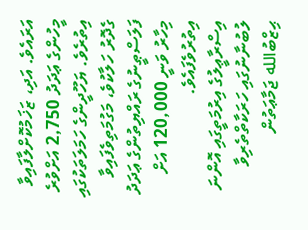އަރައެވެ. އަދި، ޒަޚަމުކޮށްލާފައިވާ މީހުންގެ ޢަދަދު 2,750 އަށްވުރެ އިތުރެވެ. ޔަހޫދީންގެ ހަމަލަތަކުގައި ގެދޮރު ހަލާކުވެ، މަގުމަތިވެފައިވާ ފަލަސްޠީނުގެ ރައްޔިތުންގެ ޢަދަދު މިހާރު ވަނީ 120,000 އަށް އިތުރުވެފައެވެ.
އިސްރާޢީލުގެ އިރުމަތީގައި އޮންނަ ލުބުނާނުގައި ހަރަކާތްތެރިވާ ޙިޒްބުالله ޖަމާޢަތުން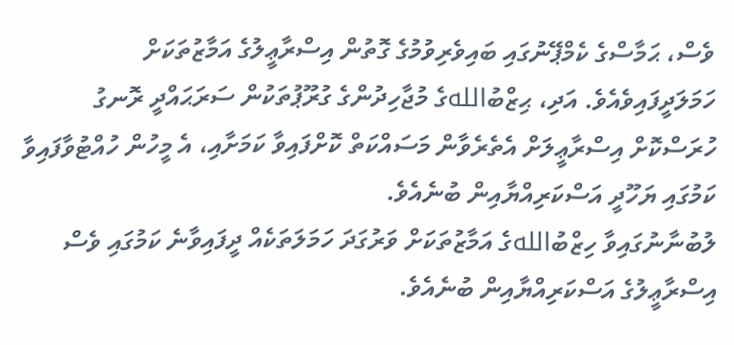ވެސް، ޙަމާސްގެ ކެމްޕޭނުގައި ބައިވެރިވުމުގެ ގޮތުން އިސްރާޢީލުގެ އަމާޒުތަކަށް ހަމަލަދީފައިވެއެވެ. އަދި، ޙިޒްބުاللهގެ މުޖާހިދުންގެ ގުރޫޕުތަކުން ސަރަޙައްދީ ރޮނގު ހުރަސްކޮށް އިސްރާޢީލަށް އެތެރެވާން މަސައްކަތް ކޮށްފައިވާ ކަމަށާއި، އެ މީހުން ހުއްޓުވާފައިވާ ކަމުގައި ޔަހޫދީ އަސްކަރިއްޔާއިން ބުނެއެވެ.
ލުބުނާނުގައިވާ ހިޒްބުاللهގެ އަމާޒުތަކަށް ވަރުގަދަ ހަމަލަތަކެއް ދީފައިވާނެ ކަމުގައި ވެސް އިސްރާޢީލުގެ އަސްކަރިއްޔާއިން ބުނެއެވެ.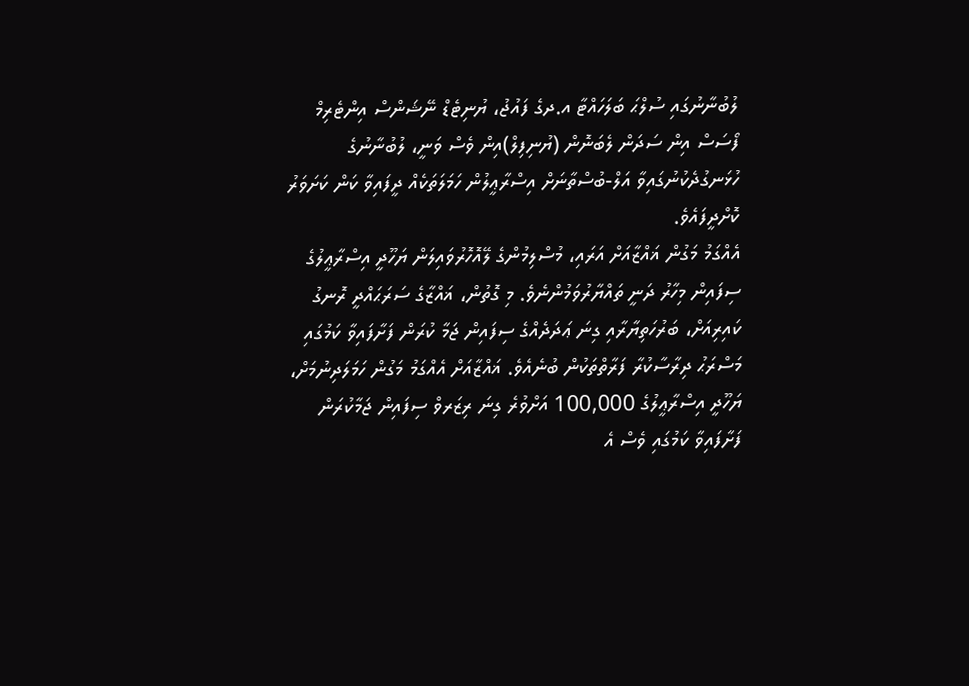ލުބުނާނުގައި ސުލްޙަ ބަލަހައްޓާ އ.ދގެ ފައުޖު، ޔުނިޓެޑް ނޭޝަންސް އިންޓެރިމް ފޯސަސް އިން ސަދަން ލެބަނޮން (ޔުނިފިލް)އިން ވެސް ވަނީ، ލުބުނާނުގެ ހުޅަނގުދެކުނުގައިވާ އަލް-ބުސްތާނަށް އިސްރާޢީލުން ހަމަލަތަކެއް ދީފައިވާ ކަން ކަށަވަރު ކޮށްދީފައެވެ.
އެއްގަމު މަގުން ޣައްޒާއަށް އަރައި، މުސްލިމުންގެ ލޭއޮހޮރުވައިލަން ޔަހޫދީ އިސްރާޢީލުގެ ސިފައިން މިހާރު ދަނީ ތައްޔާރުވަމުންނެވެ. މި ގޮތުން، ޣައްޒާގެ ސަރަޙައްދީ ރޮނގު ކައިރިއަށް، ބަރުހަތިޔާރާއި ގިނަ ޢަދަދެއްގެ ސިފައިން ޖަމާ ކުރަން ފަށާފައިވާ ކަމުގައި މަސްރަޙު ދިރާސާކުރާ ފަރާތްތަކުން ބުނެއެވެ. ޣައްޒާއަށް އެއްގަމު މަގުން ހަމަލަދިނުމަށް، ޔަހޫދީ އިސްރާޢީލުގެ 100,000 އަށްވުރެ ގިނަ ރިޒަރވް ސިފައިން ޖަމާކުރަން ފަށާފައިވާ ކަމުގައި ވެސް އެ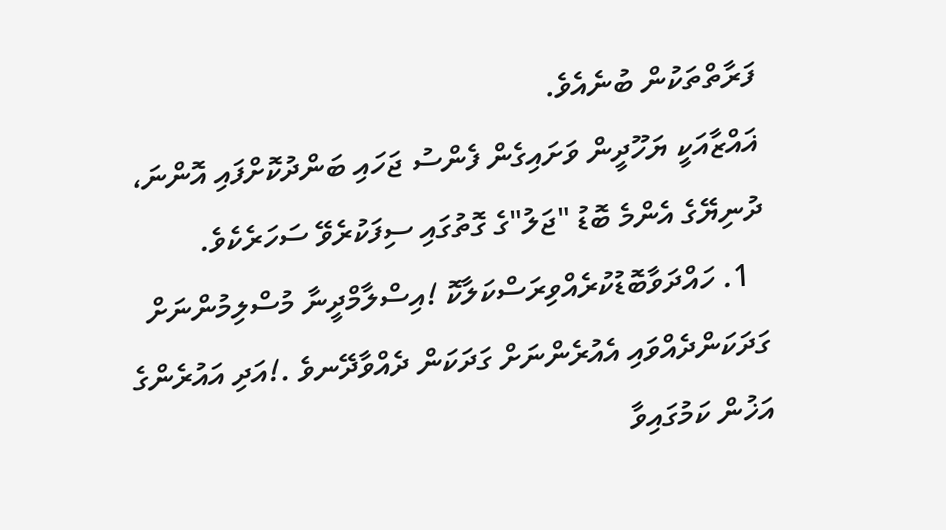ފަރާތްތަކުން ބުނެއެވެ.
ޣައްޒާއަކީ ޔަހޫދީން ވަށައިގެން ފެންސު ޖަހައި ބަންދުކޮށްފައި އޮންނަ، ދުނިޔޭގެ އެންމެ ބޮޑު "ޖަލު"ގެ ގޮތުގައި ސިފަކުރެވޭ ސަހަރެކެވެ.
  1. ހައްދަވާބޮޑުކުރެއްވިރަސްކަލާކޮ !އިސްލާމްދީނާ މުސްލިމުންނަށް ގަދަކަންދެއްވައި އެއުރެންނަށް ގަދަކަން ދެއްވާދޭނވެ .!އަދި އައުރެންގެ އަޚުން ކަމުގައިވާ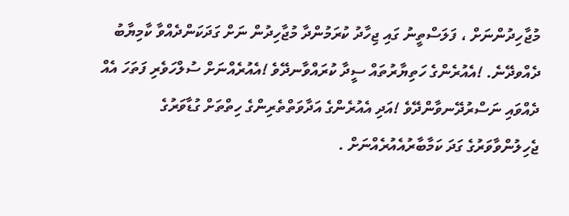މުޖާހިދުންނަށް ، ފަލަސްތީނު ގައި ޖިހާދު ކުރަމުންދާ މުޖާހިދުން ނަށް ގަދަކަންދެއްވާ ކާމިޔާބު ދެއްވދޭނެ. !އެއުރެންގެ ހަތިޔާރުތައް ސީދާ ކުރައްވާނދޭވެ !އެއުރެއްނަށް ސުލްހަވެރި ފަތަހަ އެއް ދެއްވައި ނަސްރުދޭނވާންދޭވެ !އަދި އެއުރެންގެ އަދާވަތްތެރިންގެ ހިތްތަށް ގުޑާވަރުގެ ޖެހިލުންވާވަރުގެ ގަދަ ކަމާބާރުއެއުރެއްނަށް .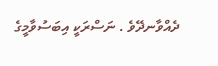ދެއްވާނދޭވެ . ނަސްރަކީ އިބަސުވާމީގެ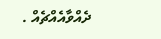ދެއްވާއެއްޗެއް .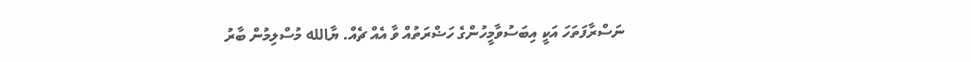ނަސްރާފަތަހަ އަކީ އިބަސުވާމީހުންގެ ހަޟްރަތުއް ވާ އެއް ޗެއް. ޔާالله މުސްލިމުން ބާރު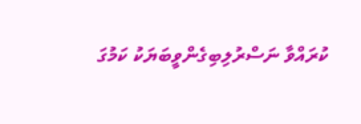ކުރައްވާ ނަސްރުލިބިގެންވީބަޔަކު ކަމުގަ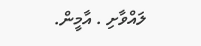ލައްވާށި . އާމީން.